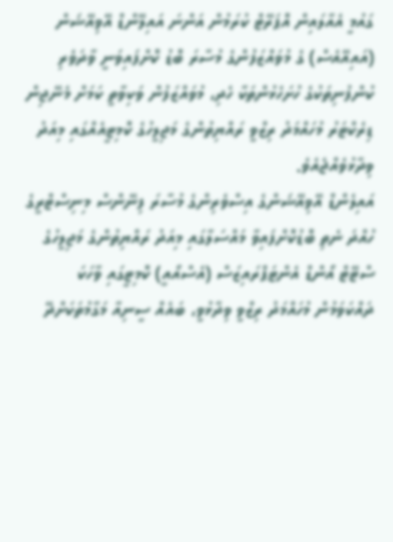ގައުމީ އެއާލައިން އޮޕަރޭޓް ކުރަމުން އަންނަ އައިލޭންޑް އޭވިއޭޝަން (އައިއޭއެސް) ގެ މުވައްޒަފުންގެ މުސާރަ ބޮޑު ކޮށްފައިވަނީ ވާދަވެރި ކުންފުނިތަކުގެ ހުށަހެޅުންތަކާ ހެދި، މުވައްޒަފުން ވަކިވާތީ ކަމަށް މެނޭޖިން ޑިރެކްޓަރު މުހައްމަދު ރިޒްވީ ރައްޔިތުންގެ މަޖިލީހުގެ ކޮމިޓީއެއްގައި މިއަދު ވިދާޅުވެއްޖެއެވެ.
އައިލެންޑް އޭވިއޭޝަންގެ އިސްވެރިންގެ މުސާރަ ފިނޭންސް މިނިސްޓްރީގެ ހުއްދަ ނެތި ބޮޑުކޮށްފައިވާ މައްސަލާގައި މިއަދު ރައްޔިތުންގެ މަޖިލީހުގެ ސްޓޭޓް އޯންޑް އެންޓަޕްރައިޒަސް (އެސްއޯއީ) ކޮމިޓީގައި ވާހަކަ ދައްކަވަމުން މުހައްމަދު ރިޒްވީ ވިދާޅުވީ، ބައެއް ސީނިއާ މަގާމުތަކަށްދޭ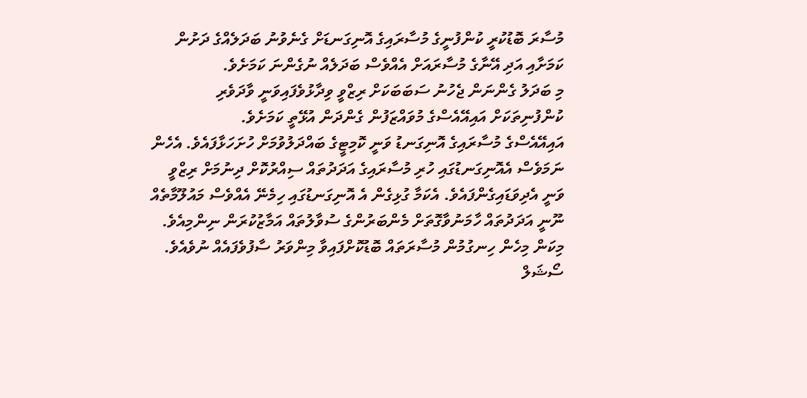މުސާރަ ބޮޑުކުރީ ކުންފުނީގެ މުސާރައިގެ އޮނިގަނޑަށް ގެނެވުނު ބަދަލެއްގެ ދަށުން ކަމަށާއި އަދި އޭނާގެ މުސާރައަށް އެއްވެސް ބަދަލެއް ނުގެންނަ ކަމަށެވެ.
މި ބަދަލު ގެންނަން ޖެހުނު ސަބަބަކަށް ރިޒްވީ ވިދާޅުވެފައިވަނީ ވާދަވެރި ކުންފުނިތަކަށް އައިއޭއެސްގެ މުވައްޒަފުން ގެންދަން އުޅޭތީ ކަމަށެވެ.
އައިއޭއެސްގެ މުސާރައިގެ އޮނިގަނޑު ވަނީ ކޮމިޓީގެ ބައްދަލުވުމަށް ހުށަހަޅާފައެވެ. އެހެން ނަމަވެސް އެއޮނިގަނޑުގައި ހުރި މުސާރައިގެ އަދަދުތައް ސިއްރުކޮށް ދިނުމަށް ރިޒްވީ ވަނީ އެދިވަޑައިގެންފައެވެ. އެކަމާ ގުޅިގެން އެ އޮނިގަނޑުގައި ހިމެނޭ އެއްވެސް މައުލޫމާތެއް ނޫނީ އަދަދުތައް ހާމަނުވާގޮތަށް މެންބަރުންގެ ސުވާލުތައް އަމާޒުކުރަން ނިންމިއެވެ. މިކަން މިހެން ހިނގުމުން މުސާރަތައް ބޮޑުކޮށްފައިވާ މިންވަރު ސާފުވެފައެއް ނުވެއެވެ.
ސޯޝަލް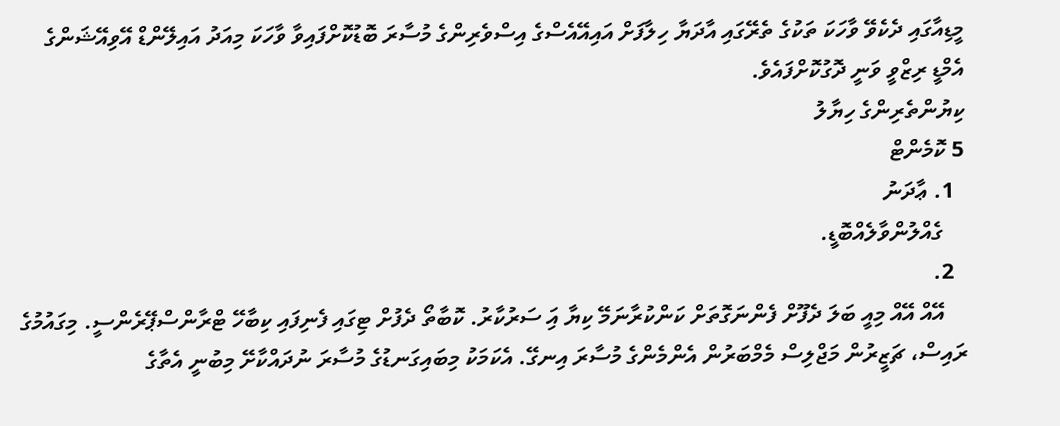މީޑިއާގައި ދެކެވޭ ވާހަކަ ތަކުގެ ތެރޭގައި އާދަޔާ ހިލާފަށް އައިއޭއެސްގެ އިސްވެރިންގެ މުސާރަ ބޮޑުކޮށްފައިވާ ވާހަކަ މިއަދު އައިލޭންޑް އޭވިއޭޝަންގެ އެމްޑީ ރިޒްވީ ވަނީ ދޮގުކޮށްފައެވެ.
ކިޔުންތެރިންގެ ހިޔާލު
5 ކޮމެންޓް
  1. ޢާދަނު
    ގެއްލުންވާލެއްބޮޑީ.
  2.
    އޭއް އޭއް މިއީ ބަލަ ދެފޫށް ފެންނަގޮތަށް ކަންކުރާނަމޭ ކިޔާ އަި ސަރުކާރު. ކޮބާތޯ ދެފުށް ޓިގައި ފެނިފައި ކިބާހޭ ޓްރާންސްޕޭރެންސީ. މިގައުމުގެ ރައިސް، ޗަޒީރުން މަޖްލިސް މެމްބަރުން އެންމެންގެ މުސާރަ އިނގޭ. އެކަމަކު މިބައިގަނޑުގެ މުސާރަ ނުދައްކާށޭ މިބުނީ އެތާގެ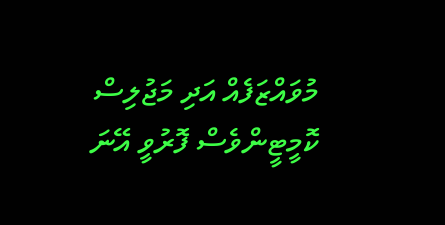މުވައްޒަފެއް އަދި މަޖުލިސް ކޮމީޓީންވެސް ފޮރުވީ އޭނަ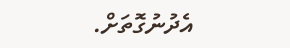އެދުނުގޮތަށް.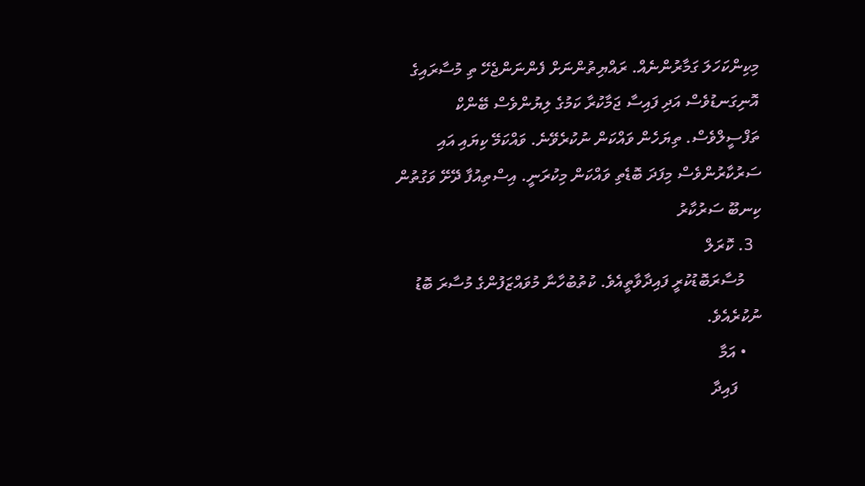މިކިންކަހަލަ ގަމާރުންނެއް. ރައްޔިތުންނަށް ފެންނަންޖެހޭ ތި މުސާރައިގެ އޮނިގަނޑުވެސް އަދި ފައިސާ ޖަމާކުރާ ކަމުގެ ލިޔުންވެސް ބޭންކް ތަފްސީލްވެސް. ތިޔަހެން ވައްކަން ނުކުރެވޭނެ. ވައްކަމޭ ކިޔައި އައި ސަރުކާރުންވެސް މިފަދަ ބޮޑެތި ވައްކަން މިކުރަނީ. އިސްތިއުފާ ދޭށޭ ވަގުތުން ކިނބޫ ސަރުކާރު
  3. ކޮރަލް
    މުސާރަބޮޑުކުރީ ފައިދާވާތީއެވެ. ކުތުބުހާނާ މުވައްޒަފުންގެ މުސާރަ ބޮޑު ނުކުރެއެވެ.
    • އަމާ
      ފައިދާ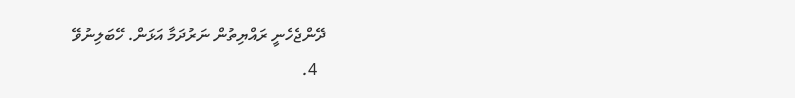ދޭންޖެހެނީ ރައްޔިތުން ނަރުދަމާ އަޅަން. ހޭބަލިނުވޭ
  4.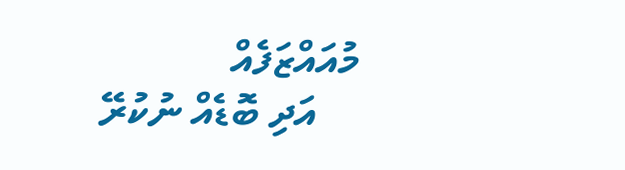މުއައްޒަފެއް
    އަދި ބޮޑެއް ނުކުރޭ